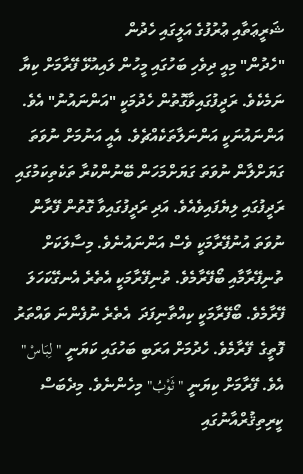ޝަރީޢަތާއި ޢުރުފުގެ އަލީގައި ހެދުން
"ހެދުން" މިއީ ދިވެހި ބަހުގައި މީހުން ލައިއުޅޭ ފޭރާމަށް ކިޔާ ނަމެކެވެ. ރަދީފުގައިވާގޮތުން ހެދުމަކީ "އަންނައުނު" އެވެ. އަންނައުނަކީ އަންނަލާތަކެއްޗެވެ. އެއީ އަނުމަށް ނުވަތަ ގަޔަށްލާން ނުވަތަ ގަޔަށްމަހަން ބޭނުންކުރާ ތަކެތިކަމުގައި ރަދީފުގައި ލިޔެފައިވެއެވެ. އަދި ރަދީފުގައިވާ ގޮތުން ފޭރާން ނުވަތަ އުނުފޭރާމަކީ ވެސް އަންނައުނެވެ. މިސާލަކަށް ތުނިފޭރާމާއި ބޯފޭރާމެވެ. ތުނިފޭރާމަކީ އެތެރެ އެނގޭކަހަލަ ފޭރާމެވެ. ބޯފޭރާމަކީ ކިއްތާނިފަދަ  އެތެރެ ނުފެންނަ ވައްތަރު ފޮތީގެ  ފޭރާމެވެ. ހެދުމަށް އަރަބި ބަހުގައި ކަޔަނީ "لِبَاسْ" އެވެ. ފޭރާމަށް ކިޔަނީ "ثَوْبُ" މިހެންނެވެ. މިދެބަސް ކީރިތިޤުރްއާނުގައި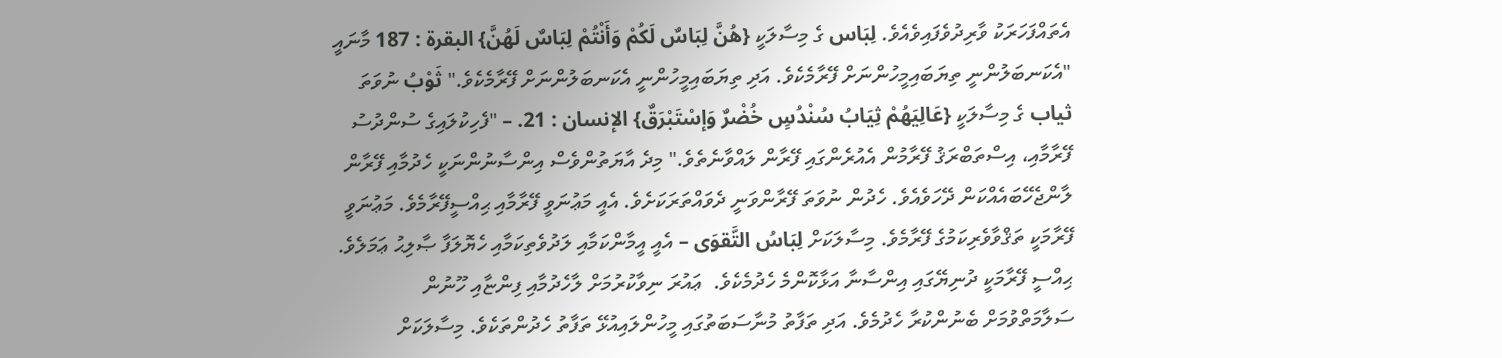އެތައްފަހަރަކު ވާރިދުވެފައިވެއެވެ. لِبَاس ގެ މިސާލަކީ {هُنَّ لِبَاسٌ لَكُمْ وَأَنْتُمْ لِبَاسٌ لَهُنَّ} البقرة : 187 މާނައީ "އެކަނބަލުންނީ ތިޔަބައިމީހުންނަށް ފޭރާމެކެވެ. އަދި ތިޔަބައިމީހުންނީ އެކަނބަލުންނަށް ފޭރާމެކެވެ." ثَوْبُ ނުވަތަ ثياب ގެ މިސާލަކީ {عَالِيَهُمْ ثِيَابُ سُنْدُسٍ خُضْرٌ وَإسْتَبْرَقٌ} الإنسان : 21. – "ފެހިކުލައިގެ ސުންދުސު ފޭރާމާއި، އިސްތަބްރަޤު ފޭރާމުން އެއުރެންގައި ފޭރާން ލައްވާނެތެވެ." މިދެ އާޔަތުންވެސް އިންސާނުންނަކީ ހެދުމާއި ފޭރާން ލާންޖެހޭބައެއްކަން ދޭހަވެއެވެ. ހެދުން ނުވަތަ ފޭރާންވަނީ ދެވައްތަރަކަށެވެ. އެއީ މަޢުނަވީ ފޭރާމާއި ޙިއްސީފޭރާމެވެ. މަޢުނަވީ ފޭރާމަކީ ތަޤްވާވެރިކަމުގެ ފޭރާމެވެ. މިސާލަކަށް لِبَاسُ التَّقوَى – އެއީ އީމާންކަމާއި ލަދުވެތިކަމާއި ހެޔޮލަފާ ޞާލިޙު ޢަމަލެވެ. ޙިއްސީ ފޭރާމަކީ ދުނިޔޭގައި އިންސާނާ އަޅާކޮންމެ ހެދުމެކެވެ.  ޢައުރަ ނިވާކުރުމަށް ލާހެދުމާއި ފިންޏާއި ހޫނުން ސަލާމަތްވުމަށް ބެނުންކުރާ ހެދުމެވެ. އަދި ތަފާތު މުނާސަބަތުގައި މީހުންލައިއުޅޭ ތަފާތު ހެދުންތަކެވެ. މިސާލަކަށް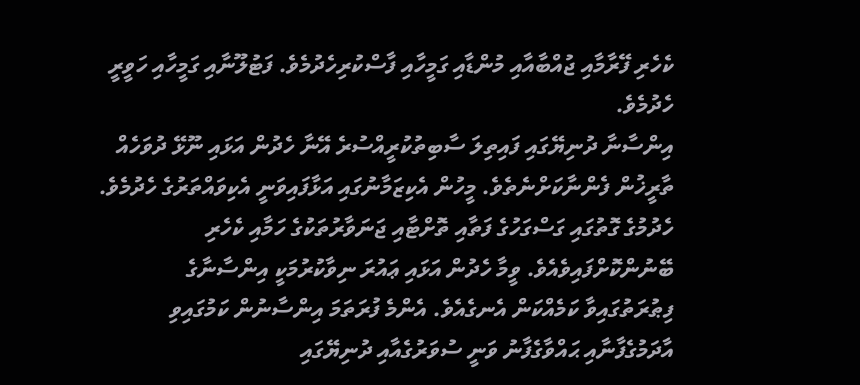ކެހެރި ފޭރާމާއި ޖުއްބާއާއި މުންޑާއި ގަމީހާއި ފާސްކުރިހެދުމެވެ. ފަޓުލޫނާއި ގަމީހާއި ހަވީރީ ހެދުމެވެ.
އިންސާނާ ދުނިޔޭގައި ފައިތިލަ ސާބިތުކުރީއްސުރެ އޭނާ ހެދުން އަޅައި ނޫޅޭ ދުވަހެއް ތާރީޚުން ފެންނާކަށްނެތެވެ. މީހުން އެކިޒަމާނުގައި އަޅާފައިވަނީ އެކިވައްތަރުގެ ހެދުމެވެ. ހެދުމުގެ ގޮތުގައި ގަސްގަހުގެ ފަތާއި ތޮށްޓާއި ޖަނަވާރުތަކުގެ ހަމާއި ކެހެރި ބޭނުންކޮށްފައިވެއެވެ. ވީމާ ހެދުން އަޅައި ޢައުރަ ނިވާކުރުމަކީ އިންސާނާގެ ފިޠުރަތުގައިވާ ކަމެއްކަން އެނގެއެވެ. އެންމެ ފުރަތަމަ އިންސާނުން ކަމުގައިވި އާދަމުގެފާނާއި ޙައްވާގެފާނު ވަނީ ސުވަރުގެއާއި ދުނިޔޭގައި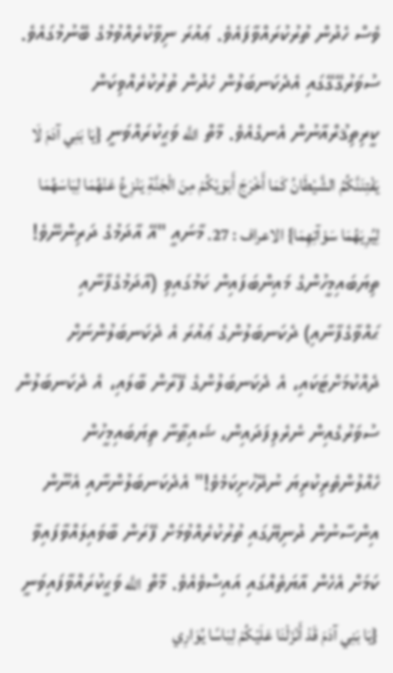ވެސް ހެދުން ތުރުކުރައްވާފައެވެ. ޢައުރަ ނިވާކުރެއްވުމުގެ ބޭނުމުގައެވެ. ސުވަރުގޭގޭގައި އެދެކަނބަލުން ހެދުން ތުރުކުރެއްވިކަން ކީރިތިޤުރްއާނުން އެނގެއެވެ. މާތް اللَّه ވަޙީކުރައްވަނީ {يَا بَنِي آدَمَ لَا يَفْتِنَنَّكُمُ الشَّيْطَانُ كَمَا أَخْرَجَ أَبَوَيْكُمْ مِنَ الْجَنَّةِ يَنْزِعُ عَنْهُمَا لِبَاسَهُمَا لِيُرِيَهُمَا سَوْآتِهِمَا} الاعراف : 27. މާނައީ "އޭ އާދަމުގެ ދަރިންނޭވެ! ތިޔަބައިމީހުންގެ މައިންބަފައިން ކަމުގައިވި (އާދަމުގެފާނާއި ޙައްވާގެފާނާއި) ދެކަނބަލުންގެ ޢައުރަ އެ ދެކަނބަލުންނަށް ދެއްކުމަށްޓަކައި، އެ ދެކަނބަލުންގެ ފޭރާން ބާލައި، އެ ދެކަނބަލުން ސުވަރުގެއިން ނެރެލިފަދައިން، ޝައިޠާނާ ތިޔަބައިމީހުން ހެއްލުންތެރިކުރިޔަ ނުދޭހުށިކަމެވެ!" އެދެކަނބަލުންނާއި އެނޫން އިންސާނުން ދުނިޔޭގައި ތުރުކުރެއްވުމަށް ފޭރަން ބާވައިލައްވާފައިވާ ކަމަށް އެހެން އާޔަތެއްގައި އައިސްވެއެވެ. މާތް اللَّه ވަޙީކުރައްވާފައިވަނީ {يَا بَنِي آدَمَ قَدْ أَنْزَلْنَا عَلَيْكُمْ لِبَاسًا يُوَارِي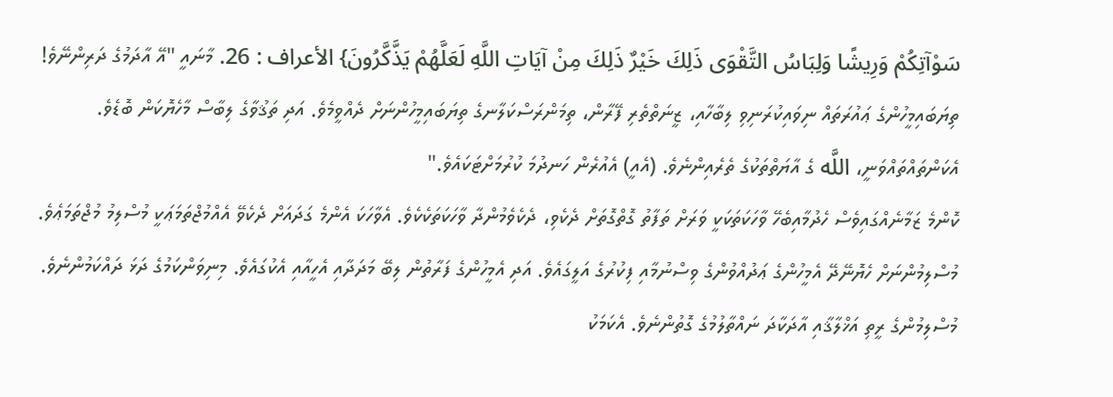سَوْآتِكُمْ وَرِيشًا وَلِبَاسُ التَّقْوَى ذَلِكَ خَيْرٌ ذَلِكَ مِنْ آيَاتِ اللَّهِ لَعَلَّهُمْ يَذَّكَّرُونَ} الأعراف : 26. މާނައީ "އޭ އާދަމުގެ ދަރިންނޭވެ! ތިޔަބައިމީހުންގެ ޢައުރަތައް ނިވައިކުރަނިވި ލިބާހާއި، ޒީނަތްތެރި ފޭރާން، ތިމަންރަސްކަލާނގެ ތިޔަބައިމީހުންނަށް ދެއްވީމެވެ. އަދި ތަޤުވާގެ ލިބާސް މާހެޔޮކަން ބޮޑެވެ. އެކަންތައްތައްވަނީ، اللَّه ގެ އާޔަތްތަކުގެ ތެރެއިންނެވެ. (އެއީ) އެއުރެން ހަނދުމަ ކުރުމަށްޓަކައެވެ."
ކޮންމެ ޒަމާނެއްގައިވެސް ހެދުމާއިބެހޭ ވާހަކަތަކަކީ ވަރަށް ތަފާތު ގޮތްގޮތަށް ދެކެވި، ދެކެވެމުންދާ ވާހަކަތަކެކެވެ. އެވާހަކަ އެންމެ ގަދައަށް ދެކެވޭ އެއްމުޖްތަމަޢަކީ މުސްލިމު މުޖްތަމަޢެވެ. މުސްލިމުންނަށް ހެޔޮނޭދޭ އެމީހުންގެ ޢަދުއްވުންގެ ވިސްނުމާއި ފިކުރުގެ އަލީގައެވެ. އަދި އެމީހުންގެ ފަރާތުން ލިބޭ މަދަދާއި އެހީއާއި އެކުގައެވެ. މިނިވަންކަމުގެ ދަޅަ ދައްކަމުންނެވެ. މުސްލިމުންގެ ރީތި އަޚްލާޤާއި އާދަކާދަ ނައްތާލުމުގެ ގޮތުންނެވެ. އެކަމަކު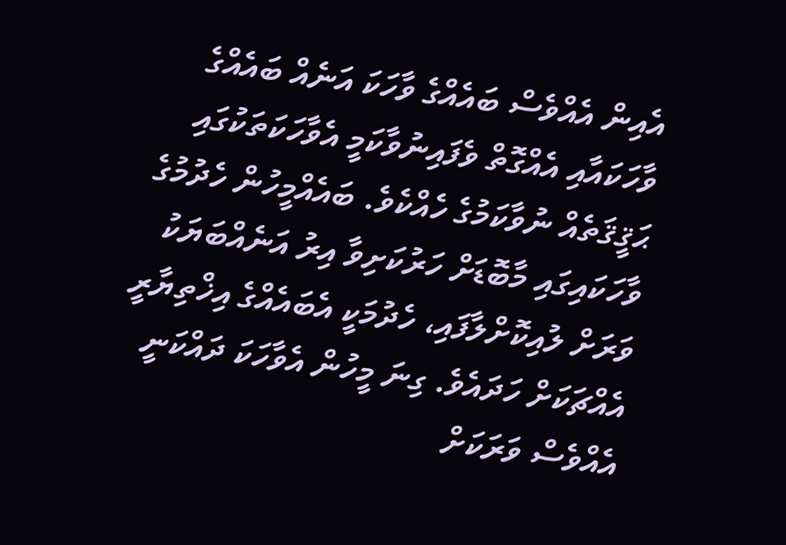އެއިން އެއްވެސް ބައެއްގެ ވާހަކަ އަނެއް ބައެއްގެ ވާހަކައާއި އެއްގޮތް ވެފައިނުވާކަމީ އެވާހަކަތަކުގައި ޙަޤީޤަތެއް ނުވާކަމުގެ ހެއްކެވެ. ބައެއްމީހުން ހެދުމުގެ ވާހަކައިގައި މާބޮޑަށް ހަރުކަށިވާ އިރު އަނެއްބަޔަކު ވަރަށް ލުއިކޮށްލާފައި، ހެދުމަކީ އެބައެއްގެ އިޚްތިޔާރީ އެއްޗަކަށް ހަދައެވެ. ގިނަ މީހުން އެވާހަކަ ދައްކަނީ އެއްވެސް ވަރަކަށް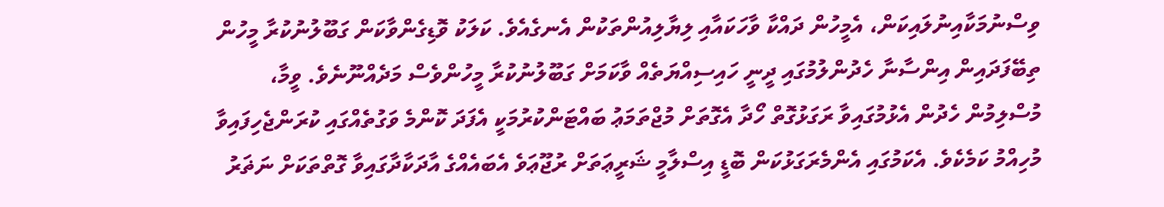ވިސްނުމަކާއިނުލައިކަން، އެމީހުން ދައްކާ ވާހަކައާއި ލިޔާލިއުންތަކުން އެނގެއެވެ. ކަލަކު ވޮޑިގެންވާކަން ގަބޫލުނުކުރާ މީހުން ތިބޭފަދައިން އިންސާނާ ހެދުންލުމުގައި ދީނީ ހައިސިއްޔަތެއް ވާކަމަށް ގަބޫލުނުކުރާ މީހުންވެސް މަދެއްނޫނެވެ. ވީމާ، މުސްލިމުން ހެދުން އެޅުމުގައިވާ ރަގަޅުގޮތް ހޯދާ އެގޮތަށް މުޖްތަމަޢު ބައްޓަންކުރުމަކީ އެފަދަ ކޮންމެ ވަގުތެއްގައި ކުރަންޖެހިފައިވާ މުހިއްމު ކަމެކެވެ. އެކަމުގައި އެންމެރަގަޅުކަން ބޮޑީ އިސްލާމީ ޝަރީޢަތަށް ރުޖޫޢަވެ އެބައެއްގެ އާދަކާދާގައިވާ ގޮތްތަކަށް ނަޡަރު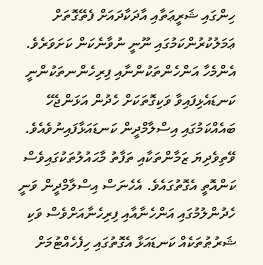ހިންގައި ޝަރީޢަތާއި އާދަކާދައަށް ފެތޭގޮތަށް ޢަމަލުކުރުންކަމުގައި ނޫނީ ނުވާނެކަން ކަށަވަރެވެ.
އެންމެހާ އަންހެންތަކުންނާއި ފިރިހެންނތަކުންނީ ކަނޑައެޅިފައިވާ ވަކިގޮތަކަށް ހެދުން އަޅަންޖެހޭ ބައެއްކަމުގައި އިސްލާމްދީން ކަނޑައަޅާފައިނުވެއެވެ. ވޭތިވެދިޔަ ޒަމާންތަކާއި ތަފާތު މާޙައުލުތަކުގައިވެސް ކަންއޮތީ އެގޮތުގައެވެ. އެހެނަސް އިސްލާމްދީން ވަނީ ހެދުންލުމުގައި އަންހެނާއާއި ފިރިހެނާއަށްވެސް ވަކި ޝަރުޠުތަކެއް ކަނޑައަޅާ އެގޮތުގައި ހިފެހެއްޓުމަށް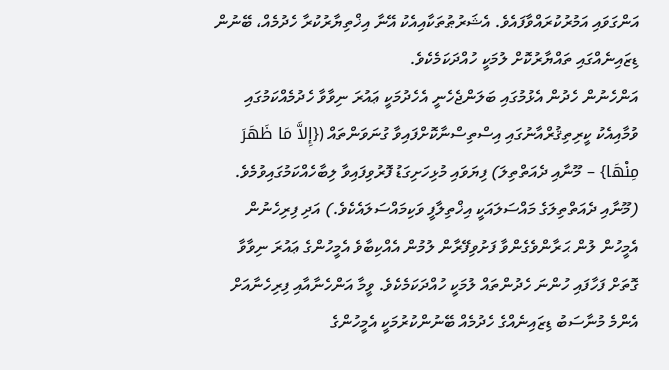އަންގަވައި އަމުރުކުރައްވާފައެވެ. އެޝަރުޠުތަކާއިއެކު އޭނާ އިޚްތިޔާރުކުރާ ހެދުމެއް، ބޭނުން ޑިޒައިނެއްގައި ތައްޔާރުކޮށް ލުމަކީ ހުއްދަކަމެކެވެ.
އަންހެނުން ހެދުން އެޅުމުގައި ބަލަންޖެހެނީ އެހެދުމަކީ ޢައުރަ ނިވާވާ ހެދުމެއްކަމުގައި ވުމާއިއެކު ކީރިތިޤުރްއާނުގައި އިސްތިސްނާކޮށްފައިވާ ގުނަވަންތައް ({إِلاَّ مَا ظَهَرَ مِنْهَا} – މޫނާއި ދެއަތްތިލަ) ފިޔަވައި މުޅިހަށިގަޑު ފޮރުވިފައިވާ ލިބާހެއްކަމުގައިވުމެވެ. (މޫނާއި ދެއަތްތިލަގެ މައްސަލައަކީ އިޚްތިލާފީ ވަކިމައްސަލައެކެވެ.) އަދި ފިރިހެނުން އެމީހުން ލުން ޙަރާންވެގެންވާ ފަށުވިފޭރާން ލުމުން އެއްކިބާވެ އެމީހުންގެ ޢައުރަ ނިވާވާ ގޮތަށް ފަހާފައި ހުންނަ ހެދުންތައް ލުމަކީ ހުއްދަކަމެކެވެ. ވީމާ އަންހެނާއާއި ފިރިހެނާއަށް އެންމެ މުނާސަބު ޑިޒައިނެއްގެ ހެދުމެއް ބޭނުންކުރުމަކީ އެމީހުންގެ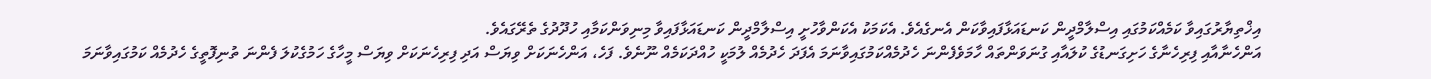އިޚްތިޔާރުގައިވާ ކަމެއްކަމުގައި އިސްލާމްދީން ކަނޑައަޅާފައިވާކަން އެނގެއެވެ. އެކަމަކު އެކަންވާހުށީ އިސްލާމްދީން ކަނޑައަޅާފައިވާ މިނިވަންކަމާއި ހުދޫދުގެ ތެރޭގައެވެ.
އަންހެނާއާއި ފިރިހެނާގެ ހަށިގަނޑުގެ ކުލައާއި ގުނަވަންތައް ހާމަވެފެންނަ ހެދުމެއްކަމުގައިވާނަމަ އެފަދަ ހެދުމެއް ލުމަކީ ހުއްދަކަމެއް ނޫނެވެ. ފަހެ، އަންހެނަކަށް ވިޔަސް އަދި ފިރިހެނަކަށް ވިޔަސް މީހާގެ ހަމުގެކުލަ ފެންނަ ތުނިފޮތީގެ ހެދުމެއް ކަމުގައިވާނަމަ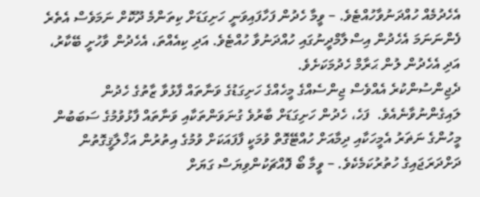އެހެދުމެއް ހުއްދަނުވާހުއްޓެވެ. – ވީމާ ހެދުން ފަހާފައިވަނީ ހަށިގަޑަށް ކިތަންމެ ދޫކޮށް ނަމަވެސް އެތެރެ ފެންނަނަމަ އެހެދުން އިސްލާމްދީނުގައި ހުއްދަނުވާ ހުއްޓެވެ. އަދި ކިއެއްތަ، އެހެދުން ވާހުށީ ބޭކާރު، އަދި އެހެދުން ލުން ޙަރާމް ހެދުމަކަށެވެ.
ދެޖިންސުންކުރެ އެއްވެސް ޖިންސެއްގެ މީހެއްގެ ހަށިގަޑުގެ ވަނާތައް ފާޅުވާ ޒާތުގެ ހެދުން ލައިގެންނުވާނެއެވެ.  ފަހެ، ހެދުން ހަށިގަޑަށް ބާރުވެ ގުނަވަންތަކާއި ވަނާތައް ފާޅުވުމުގެ ސަބަބުން މީހުންގެ ނަޡަރު އެމީހަކާއި ދިމާއަށް ހުއްޓޭގޮތް ވުމަކީ ފާފައަކަށް ވުމުގެ އިތުރުން އަޚްލާޤީގޮތުން ދަށްދަރަޖައިގެ ހުތުރުކަމެކެވެ. – ވީމާ ބޯ ފޮއްޗަކުންވިޔަސް ގަޔަށް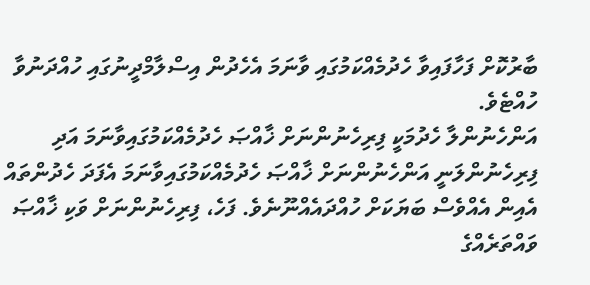ބާރުކޮށް ފަހާފައިވާ ހެދުމެއްކަމުގައި ވާނަމަ އެހެދުން އިސްލާމްދީނުގައި ހުއްދަނުވާ ހުއްޓެވެ.
އަންހެނުންލާ ހެދުމަކީ ފިރިހެނުންނަށް ޚާއްޞަ ހެދުމެއްކަމުގައިވާނަމަ އަދި ފިރިހެނުންލަނީ އަންހެނުންނަށް ޚާއްޞަ ހެދުމެއްކަމުގައިވާނަމަ އެފަދަ ހެދުންތައް އެއިން އެއްވެސް ބަޔަކަށް ހުއްދައެއްނޫނެވެ. ފަހެ، ފިރިހެނުންނަށް ވަކި ޚާއްޞަ ވައްތަރެއްގެ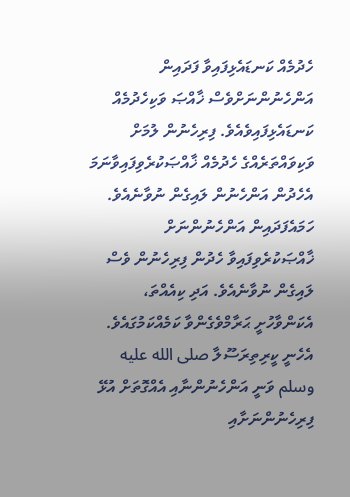ހެދުމެއް ކަނޑައެޅިފައިވާ ފަދައިން އަންހެނުންނަށްވެސް ޚާއްޞަ ވަކިހެދުމެއް ކަނޑައެޅިފައިވެއެވެ. ފިރިހެނުން ލުމަށް ވަކިވައްތަރެއްގެ ހެދުމެއް ޚާއްޞަކުރެވިފައިވާނަމަ އެހެދުން އަންހެނުން ލައިގެން ނުވާނެއެވެ. ހަމައެފަދައިން އަންހެނުންނަށް ޚާއްޞަކުރެވިފައިވާ ހެދުން ފިރިހެނުން ވެސް ލައިގެން ނުވާނެއެވެ. އަދި ކިއެއްތަ، އެކަންވާހުށީ ޙަރާމްވެގެންވާ ކަމެއްކަމުގައެވެ. އެހެނީ ކީރިތިރަސޫލާ صلى الله عليه وسلم ވަނީ އަންހެނުންނާއި އެއްގޮތަށް އުޅޭ ފިރިހެނުންނަށާއި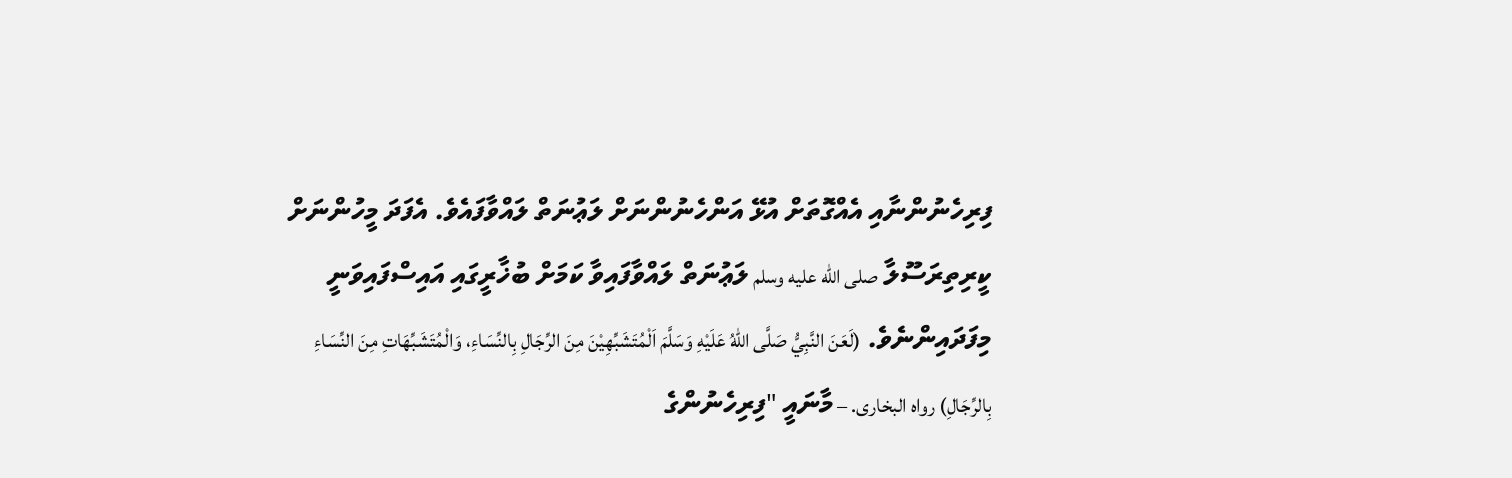ފިރިހެނުންނާއި އެއްގޮތަށް އުޅޭ އަންހެނުންނަށް ލަޢުނަތް ލައްވާފައެވެ. އެފަދަ މީހުންނަށް ކީރިތިރަސޫލާ صلى الله عليه وسلم ލަޢުނަތް ލައްވާފައިވާ ކަމަށް ބުޚާރީގައި އައިސްފައިވަނީ މިފަދައިންނެވެ. (لَعَنَ النَّبِيُّ صَلَّى اللهُ عَلَيْهِ وَسَلَّمَ اَلْمُتَشَبِّهِيْنَ مِنَ الرِّجَالِ بِالنِّسَاءِ، وَالْمُتَشَبِّهَاتِ مِنَ النِّسَاءِ بِالرِّجَالِ) رواه البخارى. – މާނައީ "ފިރިހެނުންގެ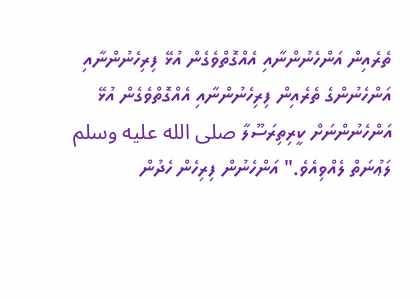ތެރެއިން އަންހެނުންނާއި އެއްގޮތްވެގެން އުޅޭ ފިރިހެނުންނާއި އަންހެނުންގެ ތެރެއިން ފިރިހެނުންނާއި އެއްގޮތްވެގެން އުޅޭ އަންހެނުންނަށް ކީރިތިރަސޫލާ صلى الله عليه وسلم ލަޢުނަތް ލެއްވިއެވެ." އަންހެނުން ފިރިހެން ހެދުން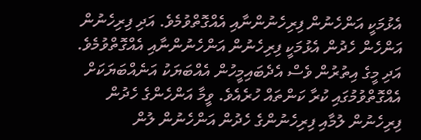އެޅުމަކީ އަންހެނުން ފިރިހެނުންނާއި އެއްގޮތްވުމެވެ. އަދި ފިރިހެނުން އަންހެން ހެދުން އެޅުމަކީ ފިރިހެނުން އަންހެނުންނާއި އެއްގޮތްވުމެވެ. އަދި މީގެ އިތުރުން ވެސް އެދެބައިމީހުން އެއްބަޔަކު އަނެއްބަޔަކަށް އެއްގޮތްވުމުގައި ކުރާ ކަންތައް ހުރެއެވެ. ވީމާ އަންހެންގެ ހެދުން ފިރިހެނުން ލުމާއި ފިރިހެނުންގެ ހެދުން އަންހެނުން ލުން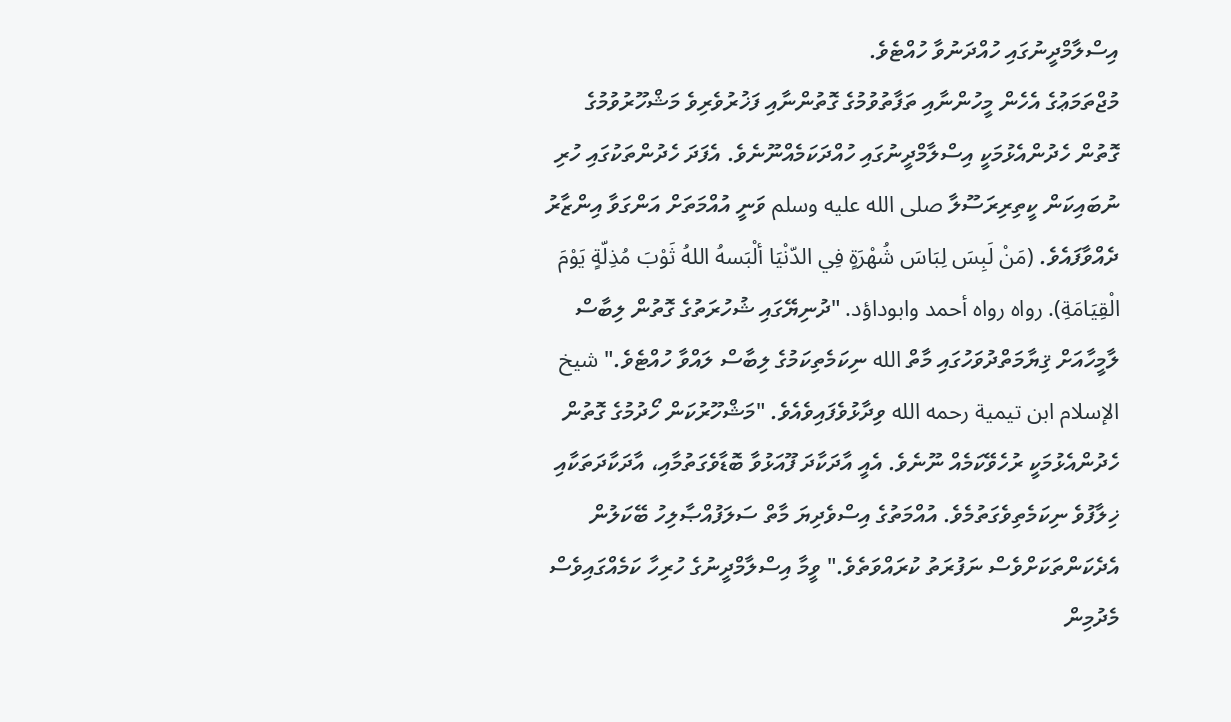އިސްލާމްދީނުގައި ހުއްދަނުވާ ހުއްޓެވެ.
މުޖްތަމަޢުގެ އެހެން މީހުންނާއި ތަފާތުވުމުގެ ގޮތުންނާއި ފަޚުރުވެރިވެ މަޝްހޫރުވުމުގެ ގޮތުން ހެދުންއެޅުމަކީ އިސްލާމްދީނުގައި ހުއްދަކަމެއްނޫނެވެ. އެފަދަ ހެދުންތަކުގައި ހުރި ނުބައިކަން ކީތިރިރަސޫލާ صلى الله عليه وسلم ވަނީ އުއްމަތަށް އަންގަވާ އިންޒާރު ދެއްވާފައެވެ. (مَنْ لَبِسَ لِبَاسَ شُهْرَةٍ فِي الدّنْيَا ألْبَسهُ اللهُ ثَوْبَ مُذِلّةٍ يَوْمَ الْقِيَامَةِ). رواه رواه أحمد وابوداؤد. "ދުނިޔޭގައި ޝުހުރަތުގެ ގޮތުން ލިބާސް ލާމީހާއަށް ޤިޔާމަތްދުވަހުގައި މާތް الله ނިކަމެތިކަމުގެ ލިބާސް ލައްވާ ހުއްޓެވެ." شيخ الإسلام ابن تيمية رحمه الله ވިދާޅުވެފައިވެއެވެ. "މަޝްހޫރުކަން ހޯދުމުގެ ގޮތުން ހެދުންއެޅުމަކީ ރުހެވޭކަމެއް ނޫނެވެ. އެއީ އާދަކާދަ ފޫއަޅުވާ ބޮޑާވެގަތުމާއި، އާދަކާދަތަކާއި ޚިލާފުވެ ނިކަމެތިވެގަތުމެވެ. އުއްމަތުގެ އިސްވެދިޔަ މާތް ސަލަފުއްޞާލިހު ބޭކަލުން އެދެކަންތަކަށްވެސް ނަފުރަތު ކުރައްވަތެވެ." ވީމާ އިސްލާމްދީނުގެ ހުރިހާ ކަމެއްގައިވެސް މެދުމިން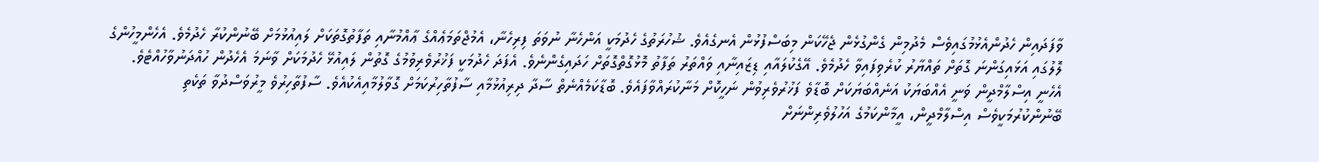ވާފަދައިން ހެދުންއެޅުމުގައިވެސް މެދުމިން ގެންގުޅެން ޖެހޭކަން މިބަސްފުޅުން އެނގެއެވެ. ޝުހުރަތުގެ ހެދުމަކީ އަންހެނާ ނުވަތަ ފިރިހެނާ، އެމުޖްތަމަޢެއްގެ ޢާއްމުނާއި ތަފާތުގޮތަކަށް ލައިއުޅުމަށް ބޭނުންކުރާ ހެދުމެވެ. އެހެންމީހުންގެ ލޮލުގައި އަޅައިގަންނަ ގޮތަށް ތައްޔާރު ކުރެވިފައިވާ ހެދުމެވެ. އޭގެކުލައާއި ޑިޒައިނާއި ވައްތަރު ތަފާތު މޮޅުގޮތްގޮތަށް ހަދައިގެންނެވެ. އެފަދަ ހެދުމަކީ ފަޚުރުވެރިވުމުގެ ގޮތުން ލައިއުޅޭ ހެދުމަކަށް ވާނަމަ އެހެދުން ހުއްދަނުވާހުއްޓެވެ. އެހެނީ އިސްލާމްދީން ވަނީ އެއްބަޔަކު އަނެއްބަޔަކަށް ބޮޑާވެ ފަޚުރުވެރިވުން ނަހީކޮށް މަނާކުރައްވާފައެވެ. ބޮޑާކަމެއްނެތް ސާދާ ދިރިއުޅުމާއި ސާފުތާހިރުކަމަށް ގޮވާލުމާއިއެކުއެވެ. ސާފުތާހިރުވެ މީރުވަސްދުވާ ތަކެތި ބޭނުންކުރުމަކީވެސް އިސްލާމްދީން، އީމާންކަމުގެ އަހުލުވެރިންނަށް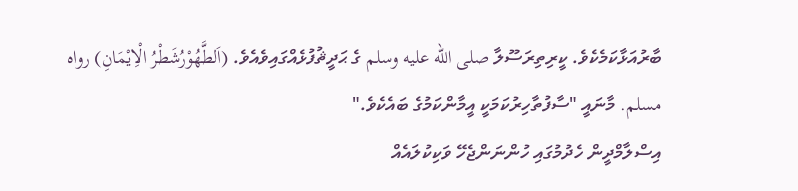ބާރުއަޅާކަމެކެވެ. ކީރިތިރަސޫލާ صلى الله عليه وسلم ގެ ޙަދީޘުފުޅެއްގައިވެއެވެ. (اَلطَّهُوْرُشَطْرُ الْاِيْمَانِ) رواه مسلم. މާނައީ "ސާފުތާހިރުކަމަކީ އީމާންކަމުގެ ބައެކެވެ."
އިސްލާމްދީން ހެދުމުގައި ހުންނަންޖެހޭ ވަކިކުލައެއް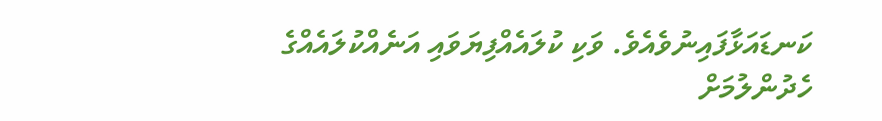ކަނޑައަޅާފައިނުވެއެވެ. ވަކި ކުލައެއްފިޔަވައި އަނެއްކުލައެއްގެ ހެދުންލުމަށް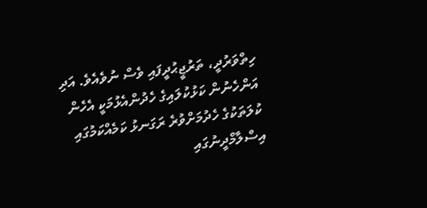ހިތްވަރުދީ، ތަރުޖީޙުދީފައި ވެސް ނުވެއެވެ. އަދި އަންހެނުން ކަޅުކުލައިގެ ހެދުންއެޅުމަކީ އެހެން ކުލަތަކުގެ ހެދުމަށްވުރެ ރަގަނޅު ކަމެއްކަމުގައި އިސްލާމްދީނުގައި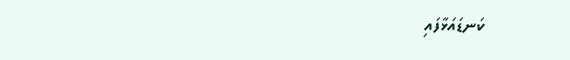ކަނޑައަޅާފައި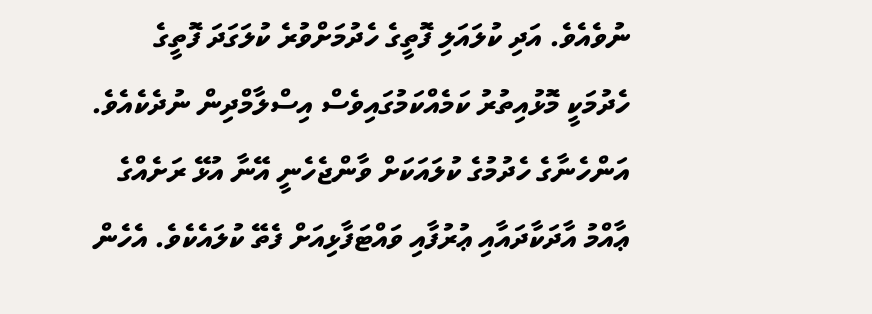ނުވެއެވެ. އަދި ކުލައަލި ފޮތީގެ ހެދުމަށްވުރެ ކުލަގަދަ ފޮތީގެ ހެދުމަކީ މޮޅުއިތުރު ކަމެއްކަމުގައިވެސް އިސްލާމްދިން ނުދެކެއެވެ. އަންހެނާގެ ހެދުމުގެ ކުލައަކަށް ވާންޖެހެނީ އޭނާ އުޅޭ ރަށެއްގެ ޢާއްމު އާދަކާދައާއި ޢުރުފާއި ވައްޓަފާޅިއަށް ފެތޭ ކުލައެކެވެ. އެހެން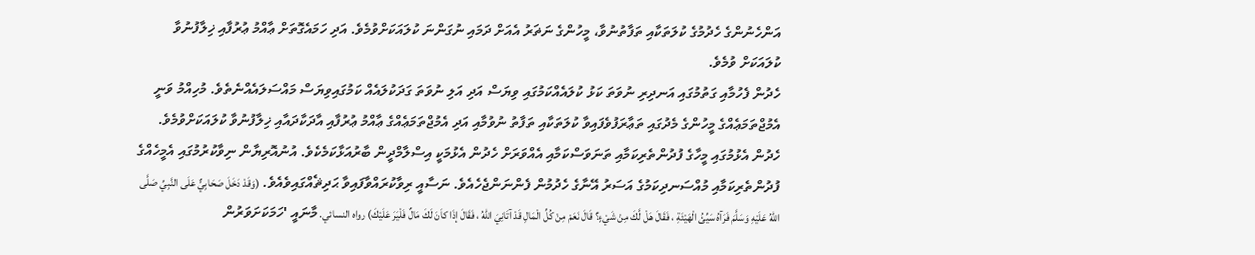އަންހެނުންގެ ހެދުމުގެ ކުލަތަކާއި ތަފާތުނުވާ، މީހުންގެ ނަޡަރު އެއަށް ދަމައި ނުގަންނަ ކުލައަކަށްވުމެވެ. އަދި ހަމައެގޮތަށް ޢާއްމު ޢުރުފާއި ޚިލާފުނުވާ ކުލައަކަށް ވުމެވެ.
ހެދުން ފެހުމާއި ގަތުމުގައި އަނދިރި ނުވަތަ ކަޅު ކުލައެއްކަމުގައި ވިޔަސް އަދި އަލި ނުވަތަ ގަދަކުލައެއް ކަމުގައިވިޔަސް މައްސަލައެއްނެތެވެ. މުހިއްމު ވަނީ އެމުޖްތަމަޢެއްގެ މީހުންގެ މެދުގައި ތަޢާރަފުވެފައިވާ ކުލަތަކާއި ތަފާތު ނުވުމާއި އަދި އެމުޖްތަމަޢެއްގެ ޢާއްމު ޢުރުފާއި އާދަކާދައާއި ޚިލާފުނުވާ ކުލައަކަށްވުމެވެ. ހެދުން އެޅުމުގައި މީހާގެ ފުދުންތެރިކަމާއި ތަނަވަސްކަމާއި އެއްވަރަށް ހެދުން އެޅުމަކީ އިސްލާމްދީން ބާރުއަޅާކަމެކެވެ. އުނުއޮރިޔާން ނިވާކުރުމުގައި އެމީހެއްގެ ފުދުންތެރިކަމާއި މުއްސަނދިކަމުގެ އަސަރު އޭނާގެ ހެދުމުން ފެންނަންޖެހެއެވެ. ނަސާއީ ރިވާކުރައްވާފައިވާ ޙަދިޘެއްގައިވެއެވެ. (وَقَدْ دَخَلَ صَحَابِيٌّ عَلَى النَّبِيِّ صَلَّى اللهُ عَلَيْهِ وَسَلَّمَ فَرَآهُ سَيِّئُ الْهَيْئَةِ ، فَقَالَ هَلْ لَّكَ مِنْ شَيْءٍ؟ قَالَ نَعَمْ مِنْ كُلِّ الْمَالِ قَدْ آتَانِيَ اللهُ ، فَقَالَ إذَا كاَنَ لَكَ مَالٌ فَلْيَرَ عَلَيْكَ) رواه النسائي. މާނައީ 'ހަމަކަށަވަރުން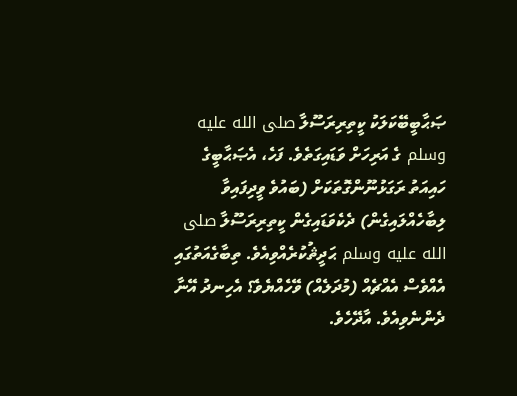ޞަޙާބީބޭކަލަކު ކީތިރިރަސޫލާ صلى الله عليه وسلم ގެ އަރިހަށް ވަޑައިގަތެވެ. ފަހެ، އެޞަޙާބީގެ ހައިއަތު ރަގަޅުނޫންގޮތަކަށް (ބައުވެ ވީދިފައިވާ ލިބާހެއްލައިގެން) ދެކެވަޑައިގެން ކީތިރިރަސޫލާ صلى الله عليه وسلم ޙަދީޘުކުރެއްވިއެވެ. ތިބާގެއަތުގައި އެއްވެސް އެއްޗެއް (މުދަލެއް) ވޭހެއްޔެވެ؟ އެހިނދު އޭނާ ދެންނެވިއެވެ. އާދޭހެވެ.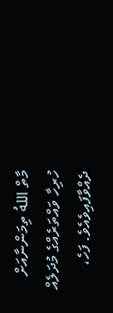މާތް اللهُ ތިމަންނާއަށް ހުރިހާ ވައްތަރެއްގެ މުދަލެއް ދެއްވާފައިވެއެވެ. ފަހެ،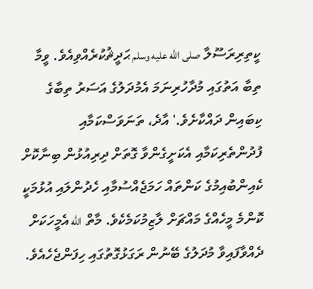ކީތިރިރަސޫލާ صلى الله عليه وسلم ޙަދީޘުކުރެއްވިއެވެ. ވީމާ ތިބާ އަތުގައި މުދާހުރިނަމަ އެމުދަލުގެ އަސަރު ތިބާގެ ކިބައިން ދައްކާށެވެ.' އާދެ، ތަނަވަސްކަމާއި ފުދުންތެރިކަމާއި އެކަށީގެންވާ ގޮތަށް ދިރިއުޅުން ބިނާކޮށް ކެއިންބުއިމުގެ ކަންތައް ހަމަޖެއްސުމާއި ހެދުންލައި އުޅުމަކީ ކޮންމެ މީހެއްގެ މައްޗަށް ލާޒިމުކަމެކެވެ. މާތް الله އެމީހަކަށް ދެއްވާފައިވާ މުދަލުގެ ބޭނުން ރަގަޅުގޮތުގައި ހިފަންޖެހެއެވެ.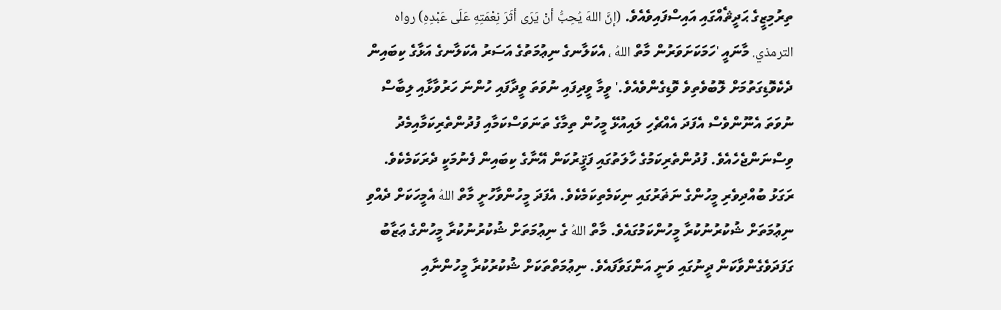ތިރުމިޒީގެ ޙަދީޘެއްގައި އައިސްފައިވެއެވެ. (إنَّ اللهَ يُحِبُّ أنْ يَرَى أثَرَ نِعْمَتِهِ عَلَى عَبْدِهِ) رواه الترمذي. މާނައީ 'ހަމަކަށަވަރުން މާތް اللهُ ، އެކަލާނގެ ނިޢުމަތުގެ އަސަރު އެކަލާނގެ އަޅާގެ ކިބައިން ދެކެވޮޑިގަތުމަށް ލޮބުވެތިވެ ވޮޑިގެންވެއެވެ.' ވީމާ ވީދިފައި ނުވަތަ ވީދާފައި ހުންނަ ހަރުވާޅާއި ލިބާސް ނުވަތަ އެނޫންވެސް އެފަދަ އެއްޗެހި ލައިއުޅޭ މީހުން ތިމާގެ ތަނަވަސްކަމާއި ފުދުންތެރިކަމާއިމެދު ވިސްނަންޖެހެއެވެ. ފުދުންތެރިކަމުގެ ހާލަތުގައި ފަޤީރުކަން އޭނާގެ ކިބައިން ފެނުމަކީ ދެރަކަމެކެވެ. ރަގަޅު ބުއްދިވެރި މީހުންގެ ނަޡަރުގައި ނިކަމެތިކަމެކެވެ. އެފަދަ މީހުންވާހުށީ މާތް اللهُ އެމީހަކަށް ދެއްވި ނިޢުމަތަށް ޝުކުރުނުކުރާ މީހުންކަމުގައެވެ. މާތް اللهُ ގެ ނިޢުމަތަށް ޝުކުރުނުކުރާ މީހުންގެ ޢަޒާބު ގަފަދަވެގެންވާކަން ދީނުގައި ވަނީ އަންގަވާފައެވެ. ނިޢުމަތްތަކަށް ޝުކުރުކުރާ މީހުންނާއި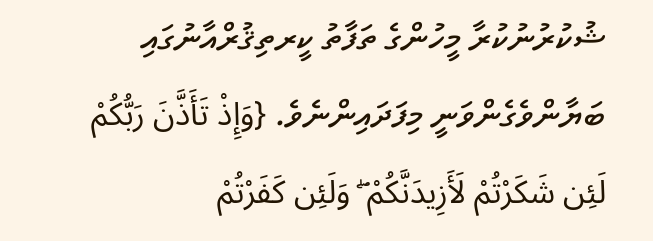ޝުކުރުނުކުރާ މީހުންގެ ތަފާތު ކީރތިޤުރްއާނުގައި ބަޔާންވެގެންވަނީ މިފަދައިންނެވެ. {وَإِذْ تَأَذَّنَ رَبُّكُمْ لَئِن شَكَرْتُمْ لَأَزِيدَنَّكُمْ ۖ وَلَئِن كَفَرْتُمْ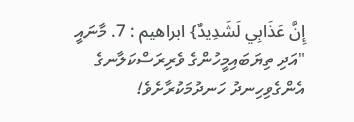إِنَّ عَذَابِي لَشَدِيدٌ} ابراهيم : 7. މާނައީ "އަދި ތިޔަބައިމީހުންގެ ވެރިރަސްކަލާނގެ އެންގެވިހިނދު ހަނދުމަކުރާށެވެ!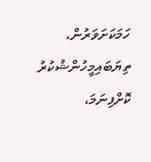ހަމަކަށަވަރުން، ތިޔަބައިމީހުންޝުކުރު ކޮށްފިނަމަ،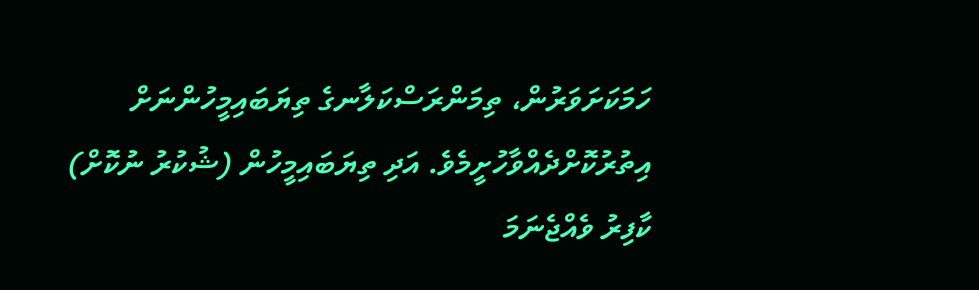ހަމަކަށަވަރުން، ތިމަންރަސްކަލާނގެ ތިޔަބައިމީހުންނަށް އިތުރުކޮށްދެއްވާހުށީމެވެ. އަދި ތިޔަބައިމީހުން (ޝުކުރު ނުކޮށް) ކާފިރު ވެއްޖެނަމަ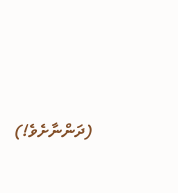(ދަންނާށެވެ!)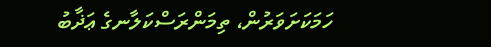ހަމަކަށަވަރުން، ތިމަންރަސްކަލާނގެ ޢަޛާބު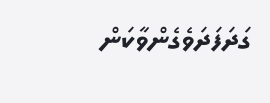ގަދަފަދަވެގެންވާކަން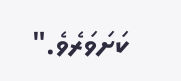ކަށަވަރެވެ."